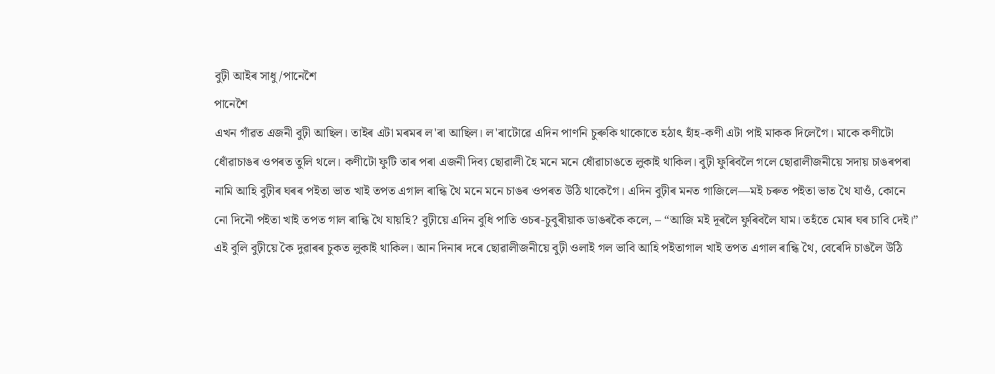বুঢ়ী আইৰ সাধু/পানেশৈ
পানেশৈ
এখন গাঁৱত এজনী বুঢ়ী আছিল। তাইৰ এটা মৰমৰ ল'ৰা আছিল। ল'ৰাটোৱে এদিন পাণনি চুৰুকি থাকোতে হঠাৎ হাঁহ-কণী এটা পাই মাকক দিলেগৈ। মাকে কণীটো ধোঁৱাচাঙৰ ওপৰত তুলি থলে। কণীটো ফুটি তাৰ পৰা এজনী দিব্য ছোৱালী হৈ মনে মনে ধোঁৱাচাঙতে লুকাই থাকিল। বুঢ়ী ফুৰিবলৈ গলে ছোৱালীজনীয়ে সদায় চাঙৰপৰা নামি আহি বুঢ়ীৰ ঘৰৰ পইতা ভাত খাই তপত এগাল ৰান্ধি থৈ মনে মনে চাঙৰ ওপৰত উঠি থাকেগৈ। এদিন বুঢ়ীৰ মনত গাজিলে—মই চৰুত পইতা ভাত থৈ যাওঁ, কোনে নো দিনৌ পইতা খাই তপত গাল ৰান্ধি থৈ যায়হি? বুঢ়ীয়ে এদিন বুধি পাতি ওচৰ-চুবুৰীয়াক ডাঙৰকৈ কলে, – “আজি মই দূৰলৈ ফুৰিবলৈ যাম। তহঁতে মোৰ ঘৰ চাবি দেই।” এই বুলি বুঢ়ীয়ে কৈ দুৱাৰৰ চুকত লুকাই থাকিল। আন দিনাৰ দৰে ছোৱালীজনীয়ে বুঢ়ী ওলাই গল ভাবি আহি পইতাগাল খাই তপত এগাল ৰান্ধি থৈ, বেৰেদি চাঙলৈ উঠি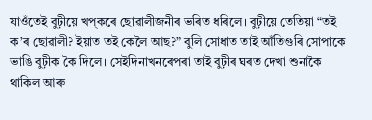যাওঁতেই বুঢ়ীয়ে খপ্কৰে ছোৱালীজনীৰ ভৰিত ধৰিলে। বুঢ়ীয়ে তেতিয়া “তই ক’ৰ ছোৱালী? ইয়াত তই কেলৈ আছ?” বুলি সোধাত তাই আঁতিগুৰি সোপাকে ভাঙি বুঢ়ীক কৈ দিলে। সেইদিনাখনৰেপৰা তাই বুঢ়ীৰ ঘৰত দেখা শুনাকৈ থাকিল আৰু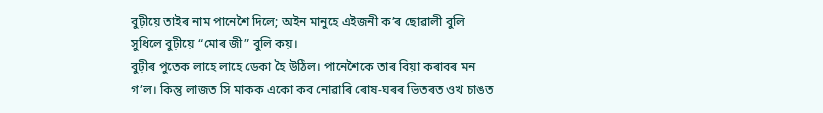বুঢ়ীয়ে তাইৰ নাম পানেশৈ দিলে; অইন মানুহে এইজনী ক’ৰ ছোৱালী বুলি সুধিলে বুঢ়ীয়ে “মোৰ জী” বুলি কয়।
বুঢ়ীৰ পুতেক লাহে লাহে ডেকা হৈ উঠিল। পানেশৈকে তাৰ বিয়া কৰাবৰ মন গ’ল। কিন্তু লাজত সি মাকক একো কব নোৱাৰি ৰোষ-ঘৰৰ ভিতৰত ওখ চাঙত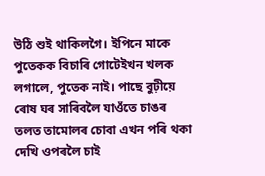উঠি শুই থাকিলগৈ। ইপিনে মাকে পুতেকক বিচাৰি গোটেইখন খলক লগালে, পুতেক নাই। পাছে বুঢ়ীয়ে ৰোষ ঘৰ সাৰিবলৈ যাওঁতে চাঙৰ তলত তামোলৰ চোবা এখন পৰি থকা দেখি ওপৰলৈ চাই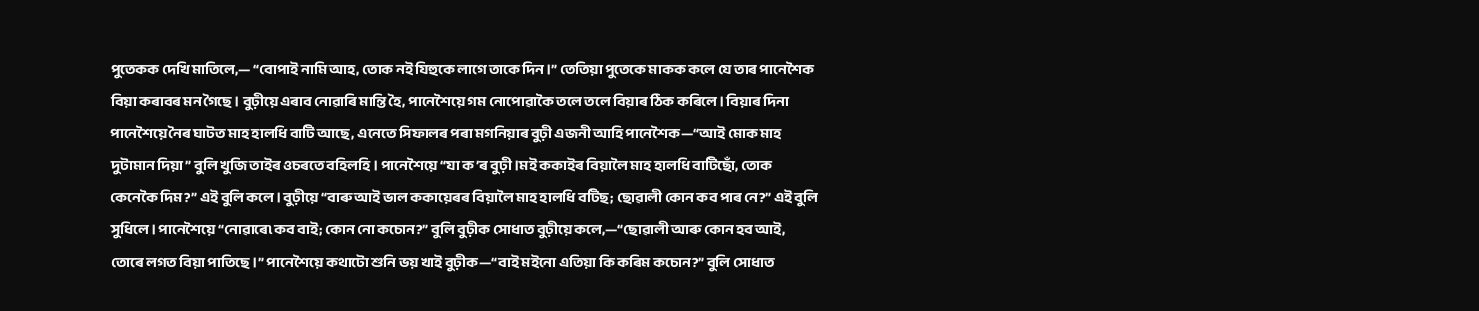পুতেকক দেখি মাতিলে,— “বোপাই নামি আহ, তোক নই যিহুকে লাগে তাকে দিন।” তেতিয়া পুতেকে মাকক কলে যে তাৰ পানেশৈক বিয়া কৰাবৰ মন গৈছে। বুঢ়ীয়ে এৰাব নোৱাৰি মান্তি হৈ, পানেশৈয়ে গম নোপোৱাকৈ তলে তলে বিয়াৰ ঠিক কৰিলে। বিয়াৰ দিনা পানেশৈয়ে নৈৰ ঘাটত মাহ হালধি বাটি আছে, এনেতে সিফালৰ পৰা মগনিয়াৰ বুঢ়ী এজনী আহি পানেশৈক—“আই মোক মাহ দুটামান দিয়া” বুলি খুজি তাইৰ ওচৰতে বহিলহি। পানেশৈয়ে “যা ক’ৰ বুঢ়ী।মই ককাইৰ বিয়ালৈ মাহ হালধি বাটিছোঁ, তোক কেনেকৈ দিম?” এই বুলি কলে। বুঢ়ীয়ে “বাৰু আই ভাল ককায়েৰৰ বিয়ালৈ মাহ হালধি বটিছ; ছোৱালী কোন কব পাৰ নে?” এই বুলি সুধিলে। পানেশৈয়ে “নোৱাৰে৷ কব বাই; কোন নো কচোন?” বুলি বুঢ়ীক সোধাত বুঢ়ীয়ে কলে,—“ছোৱালী আৰু কোন হব আই, তোৰে লগত বিয়া পাতিছে।” পানেশৈয়ে কথাটো শুনি ভয় খাই বুঢ়ীক—“বাই মইনো এতিয়া কি কৰিম কচোন?” বুলি সোধাত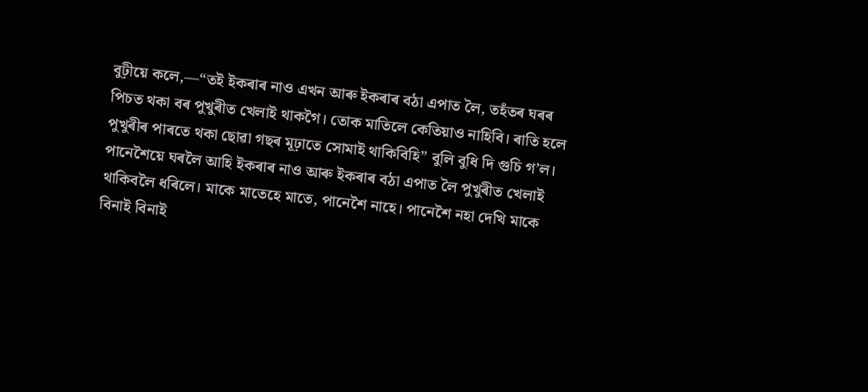বুঢ়ীয়ে কলে,—“তই ইকৰাৰ নাও এখন আৰু ইকৰাৰ বঠা এপাত লৈ, তহঁতৰ ঘৰৰ পিচত থকা বৰ পুখুৰীত খেলাই থাকগৈ। তোক মাতিলে কেতিয়াও নাহিবি। ৰাতি হলে পুখুৰীৰ পাৰতে থকা ছোৱা গছৰ মূঢ়াতে সোমাই থাকিবিহি” বুলি বুধি দি গুচি গ’ল। পানেশৈয়ে ঘৰলৈ আহি ইকৰাৰ নাও আৰু ইকৰাৰ বঠা এপাত লৈ পুখুৰীত খেলাই থাকিবলৈ ধৰিলে। মাকে মাতেহে মাতে, পানেশৈ নাহে। পানেশৈ নহা দেখি মাকে বিনাই বিনাই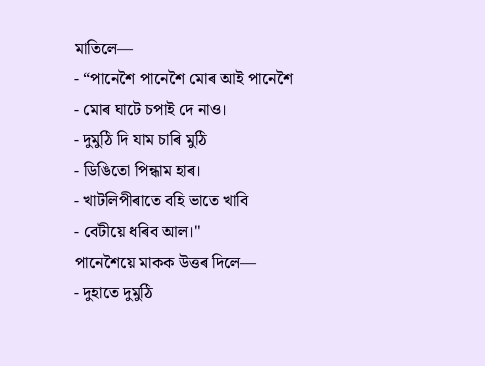মাতিলে—
- “পানেশৈ পানেশৈ মোৰ আই পানেশৈ
- মোৰ ঘাটে চপাই দে নাও।
- দুমুঠি দি যাম চাৰি মুঠি
- ডিঙিতো পিন্ধাম হাৰ।
- খাটলিপীৰাতে বহি ভাতে খাবি
- বেটীয়ে ধৰিব আল।"
পানেশৈয়ে মাকক উত্তৰ দিলে—
- দুহাতে দুমুঠি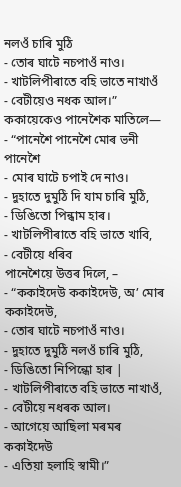নলওঁ চাৰি মুঠি
- তোৰ ঘাটে নচপাওঁ নাও।
- খাটলিপীৰাতে বহি ভাতে নাখাওঁ
- বেটীয়েও নধক আল।”
ককায়েকেও পানেশৈক মাতিলে—
- “পানেশৈ পানেশৈ মোৰ ভনী পানেশৈ
- মোৰ ঘাটে চপাই দে নাও।
- দুহাতে দুমুঠি দি যাম চাৰি মুঠি,
- ডিঙিতো পিন্ধাম হাৰ।
- খাটলিপীৰাতে বহি ভাতে খাবি,
- বেটীয়ে ধৰিব
পানেশৈয়ে উত্তৰ দিলে, –
- “ককাইদেউ ককাইদেউ, অ’ মোৰ ককাইদেউ,
- তোৰ ঘাটে নচপাওঁ নাও।
- দুহাতে দুমুঠি নলওঁ চাৰি মুঠি,
- ডিঙিতো নিপিন্ধো হাৰ |
- খাটলিপীৰাতে বহি ভাতে নাখাওঁ,
- বেটীয়ে নধৰক আল।
- আগেয়ে আছিলা মৰমৰ ককাইদেউ
- এতিয়া হলাহি স্বামী।”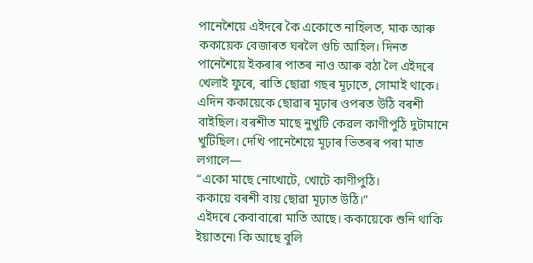পানেশৈয়ে এইদৰে কৈ একোতে নাহিলত, মাক আৰু ককায়েক বেজাৰত ঘৰলৈ গুচি আহিল। দিনত পানেশৈয়ে ইকৰাৰ পাতৰ নাও আৰু বঠা লৈ এইদৰে খেলাই ফুৰে, ৰাতি ছোৱা গছৰ মূঢ়াতে, সোমাই থাকে।
এদিন ককায়েকে ছোৱাৰ মূঢ়াৰ ওপৰত উঠি বৰশী বাইছিল। বৰশীত মাছে নুখুটি কেৱল কাণীপুঠি দুটামানে খুটিছিল। দেখি পানেশৈয়ে মূঢ়াৰ ভিতৰৰ পৰা মাত লগালে—
“একো মাছে নোখোটে, খোটে কাণীপুঠি।
ককায়ে বৰশী বায় ছোৱা মূঢ়াত উঠি।”
এইদৰে কেবাবাৰো মাতি আছে। ককায়েকে শুনি থাকি ইয়াতনে৷ কি আছে বুলি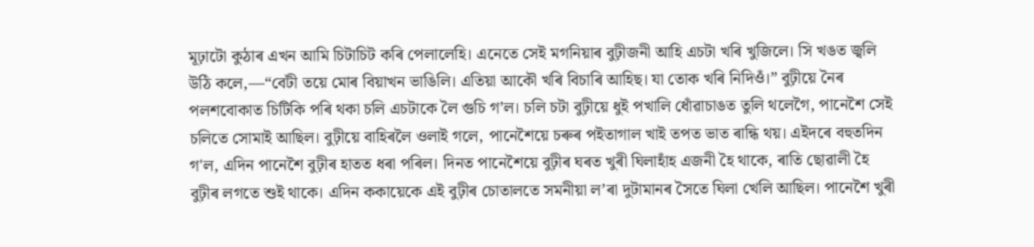মূঢ়াটো কুঠাৰ এখন আমি চিটাচিট কৰি পেলালেহি। এনেতে সেই মগনিয়াৰ বুঢ়ীজনী আহি এচটা খৰি খুজিলে। সি খঙত জ্বলি উঠি কলে,—“বেটী তয়ে মোৰ বিয়াখন ভাঙিলি। এতিয়া আকৌ খৰি বিচাৰি আহিছ। যা তোক খৰি নিদিওঁ।” বুঢ়ীয়ে নৈৰ পলশবোকাত চিটিকি পৰি থকা চলি এচটাকে লৈ গুচি গ’ল। চলি চটা বুঢ়ীয়ে ধুই পখালি ধোঁৱাচাঙত তুলি থলেগৈ, পানেশৈ সেই চলিতে সোমাই আছিল। বুঢ়ীয়ে বাহিৰলৈ ওলাই গলে, পানেশৈয়ে চৰুৰ পইতাগাল খাই তপত ভাত ৰান্ধি থয়। এইদৰে বহুতদিন গ'ল, এদিন পানেশৈ বুঢ়ীৰ হাতত ধৰা পৰিল। দিনত পানেশৈয়ে বুঢ়ীৰ ঘৰত খুৰী ঘিলাহাঁহ এজনী হৈ থাকে, ৰাতি ছোৱালী হৈ বুঢ়ীৰ লগতে শুই থাকে। এদিন ককায়েকে এই বুঢ়ীৰ চোতালতে সমনীয়া ল’ৰা দুটামানৰ সৈতে ঘিলা খেলি আছিল। পানেশৈ খুৰী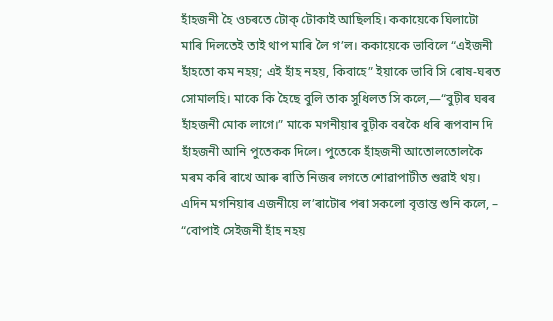হাঁহজনী হৈ ওচৰতে টোক্ টোকাই আছিলহি। ককায়েকে ঘিলাটো মাৰি দিলতেই তাই থাপ মাৰি লৈ গ’ল। ককায়েকে ভাবিলে “এইজনী হাঁহতো কম নহয়; এই হাঁহ নহয়, কিবাহে” ইয়াকে ভাবি সি ৰোষ-ঘৰত সোমালহি। মাকে কি হৈছে বুলি তাক সুধিলত সি কলে,—“বুঢ়ীৰ ঘৰৰ হাঁহজনী মোক লাগে।” মাকে মগনীয়াৰ বুঢ়ীক বৰকৈ ধৰি ৰূপবান দি হাঁহজনী আনি পুতেকক দিলে। পুতেকে হাঁহজনী আতোলতোলকৈ মৰম কৰি ৰাখে আৰু ৰাতি নিজৰ লগতে শোৱাপাটীত শুৱাই থয়। এদিন মগনিয়াৰ এজনীয়ে ল’ৰাটোৰ পৰা সকলো বৃত্তান্ত শুনি কলে, – “বোপাই সেইজনী হাঁহ নহয়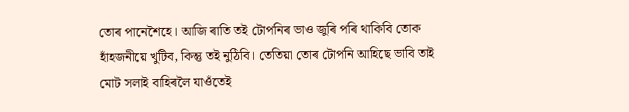তোৰ পানেশৈহে। আজি ৰাতি তই টোপনিৰ ভাও জুৰি পৰি থাকিবি তোক হাঁহজনীয়ে খুটিব, কিন্তু তই নুঠিবি। তেতিয়া তোৰ টোপনি আহিছে ভাবি তাই মোট সলাই বাহিৰলৈ যাওঁতেই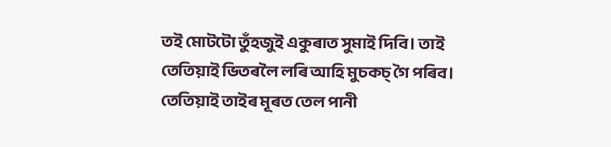তই মোটটো তুঁহজুই একুৰাত সুমাই দিবি। তাই তেতিয়াই ভিতৰলৈ লৰি আহি মুচকচ্ গৈ পৰিব। তেতিয়াই তাইৰ মূৰত তেল পানী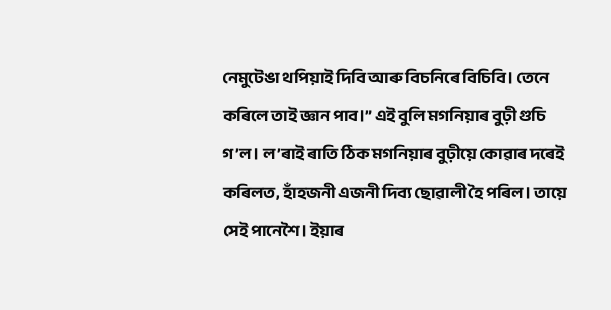নেমুটেঙা থপিয়াই দিবি আৰু বিচনিৰে বিচিবি। তেনে কৰিলে তাই জ্ঞান পাব।” এই বুলি মগনিয়াৰ বুঢ়ী গুচি গ’ল। ল’ৰাই ৰাতি ঠিক মগনিয়াৰ বুঢ়ীয়ে কোৱাৰ দৰেই কৰিলত, হাঁহজনী এজনী দিব্য ছোৱালী হৈ পৰিল। তায়ে সেই পানেশৈ। ইয়াৰ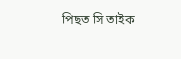পিছত সি তাইক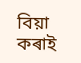বিয়া কৰাই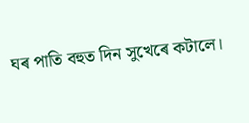ঘৰ পাতি বহুত দিন সুখেৰে কটালে।